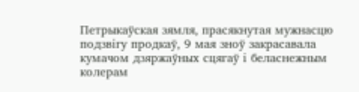Петрыкаўская зямля, прасякнутая мужнасцю подзвігу продкаў, 9 мая зноў закрасавала кумачом дзяржаўных сцягаў і беласнежным колерам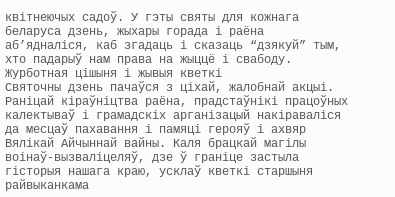квітнеючых садоў. У гэты святы для кожнага беларуса дзень, жыхары горада і раёна аб’ядналіся, каб згадаць і сказаць “дзякуй” тым, хто падарыў нам права на жыццё і свабоду.
Журботная цішыня і жывыя кветкі
Святочны дзень пачаўся з ціхай, жалобнай акцыі. Раніцай кіраўніцтва раёна, прадстаўнікі працоўных калектываў і грамадскіх арганізацый накіраваліся да месцаў пахавання і памяці герояў і ахвяр Вялікай Айчыннай вайны. Каля брацкай магілы воінаў-вызваліцеляў, дзе ў граніце застыла гісторыя нашага краю, усклаў кветкі старшыня райвыканкама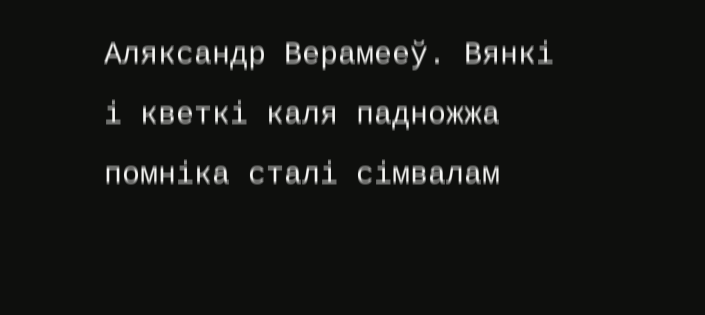Аляксандр Верамееў. Вянкі і кветкі каля падножжа помніка сталі сімвалам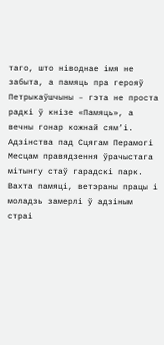таго, што ніводнае імя не забыта, а памяць пра герояў Петрыкаўшчыны – гэта не проста радкі ў кнізе «Памяць», а вечны гонар кожнай сям’і.
Адзінства пад Сцягам Перамогі
Месцам правядзення ўрачыстага мітынгу стаў гарадскі парк. Вахта памяці, ветэраны працы і моладзь замерлі ў адзіным страі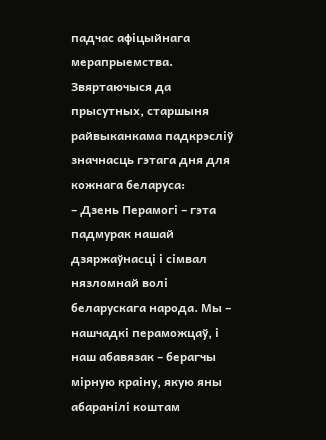падчас афіцыйнага мерапрыемства.
Звяртаючыся да прысутных, старшыня райвыканкама падкрэсліў значнасць гэтага дня для кожнага беларуса:
– Дзень Перамогі – гэта падмурак нашай дзяржаўнасці і сімвал нязломнай волі беларускага народа. Мы – нашчадкі пераможцаў, і наш абавязак – берагчы мірную краіну, якую яны абаранілі коштам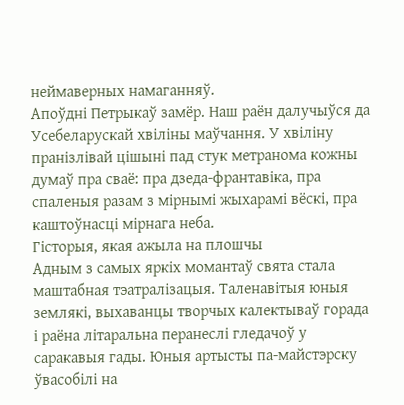неймаверных намаганняў.
Апоўдні Петрыкаў замёр. Наш раён далучыўся да Усебеларускай хвіліны маўчання. У хвіліну пранізлівай цішыні пад стук метранома кожны думаў пра сваё: пра дзеда-франтавіка, пра спаленыя разам з мірнымі жыхарамі вёскі, пра каштоўнасці мірнага неба.
Гісторыя, якая ажыла на плошчы
Адным з самых яркіх момантаў свята стала маштабная тэатралізацыя. Таленавітыя юныя землякі, выхаванцы творчых калектываў горада і раёна літаральна перанеслі гледачоў у саракавыя гады. Юныя артысты па-майстэрску ўвасобілі на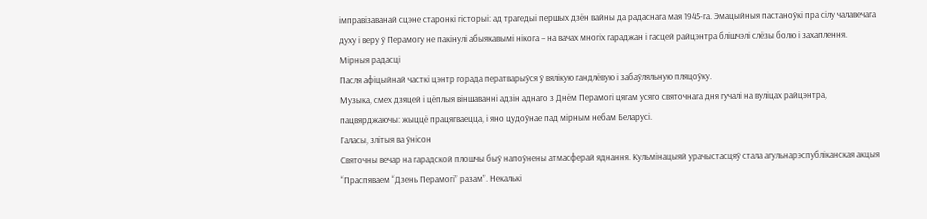імправізаванай сцэне старонкі гісторыі: ад трагедыі першых дзён вайны да радаснага мая 1945-га. Эмацыйныя пастаноўкі пра сілу чалавечага духу і веру ў Перамогу не пакінулі абыякавымі нікога – на вачах многіх гараджан і гасцей райцэнтра блішчэлі слёзы болю і захаплення.
Мірныя радасці
Пасля афіцыйнай часткі цэнтр горада ператварыўся ў вялікую гандлёвую і забаўляльную пляцоўку.
Музыка, смех дзяцей і цёплыя віншаванні адзін аднаго з Днём Перамогі цягам усяго святочнага дня гучалі на вуліцах райцэнтра, пацвярджаючы: жыццё працягваецца, і яно цудоўнае пад мірным небам Беларусі.
Галасы, злітыя ва ўнісон
Святочны вечар на гарадской плошчы быў напоўнены атмасферай яднання. Кульмінацыяй урачыстасцяў стала агульнарэспубліканская акцыя “Праспяваем “Дзень Перамогі” разам”. Некалькі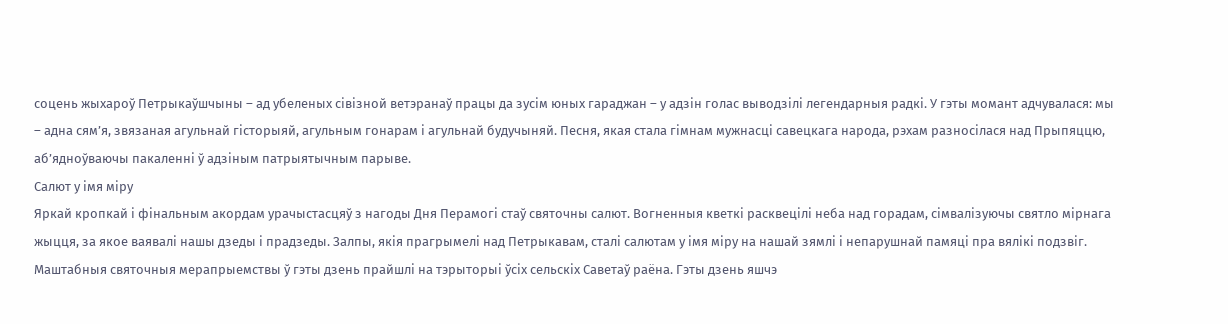соцень жыхароў Петрыкаўшчыны – ад убеленых сівізной ветэранаў працы да зусім юных гараджан – у адзін голас выводзілі легендарныя радкі. У гэты момант адчувалася: мы – адна сям’я, звязаная агульнай гісторыяй, агульным гонарам і агульнай будучыняй. Песня, якая стала гімнам мужнасці савецкага народа, рэхам разносілася над Прыпяццю, аб’ядноўваючы пакаленні ў адзіным патрыятычным парыве.
Салют у імя міру
Яркай кропкай і фінальным акордам урачыстасцяў з нагоды Дня Перамогі стаў святочны салют. Вогненныя кветкі расквецілі неба над горадам, сімвалізуючы святло мірнага жыцця, за якое ваявалі нашы дзеды і прадзеды. Залпы, якія прагрымелі над Петрыкавам, сталі салютам у імя міру на нашай зямлі і непарушнай памяці пра вялікі подзвіг.
Маштабныя святочныя мерапрыемствы ў гэты дзень прайшлі на тэрыторыі ўсіх сельскіх Саветаў раёна. Гэты дзень яшчэ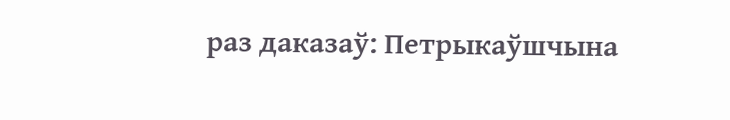раз даказаў: Петрыкаўшчына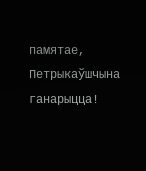памятае, Петрыкаўшчына ганарыцца!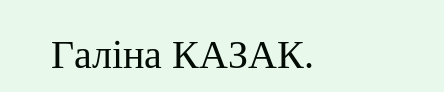Галіна КАЗАК.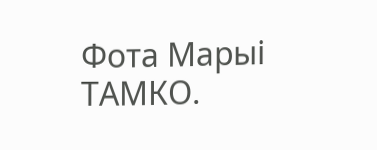Фота Марыі ТАМКО.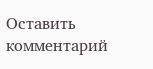Оставить комментарий